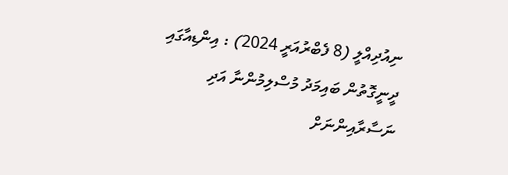ނިއުދިއްލީ (8 ފެބްރުއަރީ 2024) : އިންޑިއާގައި ދީނީގޮތުން ބައިމަދު މުސްލިމުންނާ އަދި ނަސާރާއިންނަށް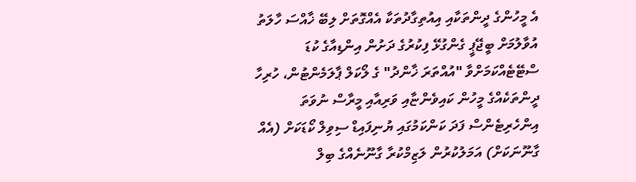އެ މީހުންގެ ދީންތަކާއި އިއުތިގާދުތަކާ އެއްގޮތަށް ލިބޭ ޚާއްސަ ހާލަތު އުވާލުމަށް ބީޖޭޕީ ގެންގުޅޭ ފިކުރުގެ ދަށުން އިންޑިއާގެ ކުޑަ ސްޓޭޓެއްކަމަށްވާ "އުއްތަރަ ޚާންދު" ގެ ލޯކަލް ޕާލަމެންޓުން، ހުރިހާ ދީންތަކެއްގެ މީހުން ކައިވެންޏާއި ވަރިއާއި މީރާސް ނުވަތަ އިންހެރިޓެންސް ފަދަ ކަންކަމުގައި ޔުނިފައިޑް ސިވިލް ކޯޑަކަށް (އެއް ގާނޫނަކަށް) އަމަލުކުރުން ލަޒިމްކުރާ ގާނޫނެއްގެ ބިލް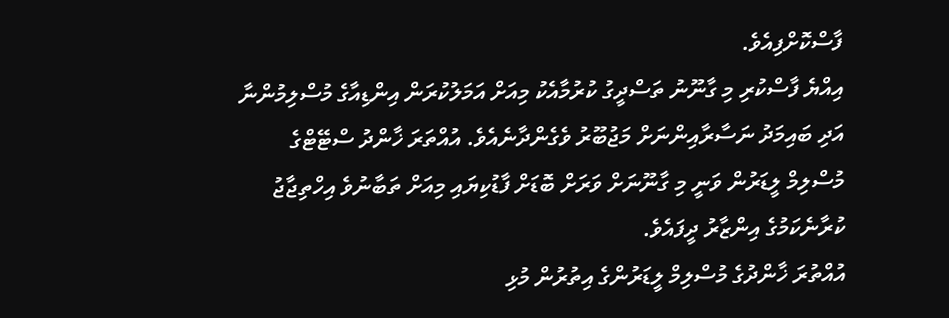ފާސްކޮށްފިއެވެ.
އިއްޔެ ފާސްކުރި މި ގާނޫނު ތަސްދީގު ކުރުމާއެކު މިއަށް އަމަލުކުރަން އިންޑިއާގެ މުސްލިމުންނާ އަދި ބައިމަދު ނަސާރާއިންނަށް މަޖުބޫރު ވެގެންދާނެއެވެ. އުއްތަރަ ޚާންދު ސްޓޭޓްގެ މުސްލިމް ލީޑަރުން ވަނީ މި ގާނޫނަށް ވަރަށް ބޮޑަށް ފާޑުކިޔައި މިއަށް ތަބާނުވެ އިހްތިޖާޖު ކުރާނެކަމުގެ އިންޒާރު ދީފައެވެ.
އުއްތުރަ ޚާންދުގެ މުސްލިމް ލީޑަރުންގެ އިތުރުން މުޅި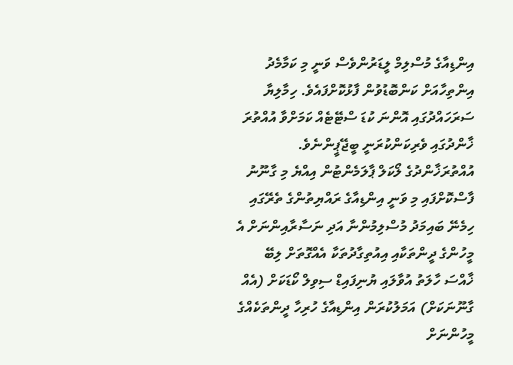އިންޑިއާގެ މުސްލިމް ލީޑަރުންވެސް ވަނީ މި ކަމާމެދު އިންތިހާއަށް ކަންބޮޑުވުން ފާޅުކޮށްފައެވެ. ހިމާލިޔާ ސަރަހައްދުގައި އޮންނަ ކުޑަ ސްޓޭޓެއް ކަމަށްވާ އުއްތުރަ ޚާންދުގައި ވެރިކަންކުރަނީ ބީޖޭޕީންނެވެ.
އުއްތުރަޚާންދުގެ ލޯކަލް ޕާލަމެންޓުން އިއްޔެ މި ގާނޫނު ފާސްކޮށްފައި މި ވަނީ އިންޑިއާގެ ރައްޔިތުންގެ ތެރޭގައި ހިމެނޭ ބައިމަދު މުސްލިމުންނާ އަދި ނަސާރާއިންނަށް އެ މީހުންގެ ދީންތަކާއި އިއުތިގާދުތަކާ އެއްގޮތަށް ލިބޭ ޚާއްސަ ހާލަތު އުވާލައި ޔުނިފައިޑް ސިވިލް ކޯޑަކަށް (އެއް ގާނޫނަކަށް) އަމަލުކުރަން އިންޑިއާގެ ހުރިހާ ދީންތަކެއްގެ މީހުންނަށް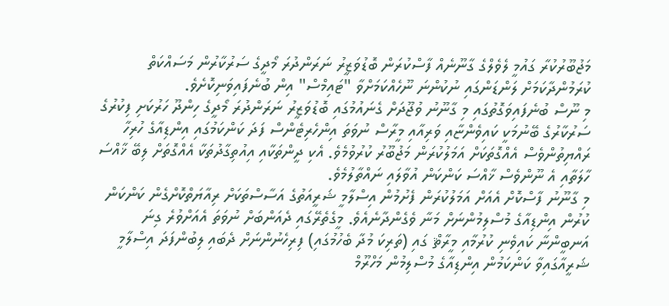މަޖުބޫރުކުރާ ގައުމީ ލެވެލްގެ ގާނޫނެއް ފާސްކުރަން ބޮޑުވަޒީރު ނަރަންދުރަ މޯދީގެ ސަރުކާރުން މަސައްކަތް ކުރަމުންދާކަމަށް ލަންޑަންގައި ނުކުންނަ ނޫހެއްކަމަށްވާ "ޓައިމްސް" އިން ބުނެފައިވަނިކޮށެވެ.
މި ނޫސް ބުނެފައިވަގޮތުގައި މި ގާނޫނު ވުޖޫދަށް ގެނައުމުގައި ބޮޑުވަޒީރު ނަރަންދުރަ މޯދީގެ ހިންދޫ ހަރުކަށި ފިކުރުގެ ސަރުކާރުގެ ބޭނުމަކީ ކައިވެންޏާއި ވަރިއާއި މީރާސް ނުވަތަ އިންހެރިޓެންސް ފަދަ ކަންކަމުގައި އިންޑިއާގެ ހުރިހާ ރައްޔިތުންވެސް އެއްގޮތަކަށް އަމަލުކުރަން މަޖުބޫރު ކުރުވުމެވެ. އެކި ދީންތަކާއި އިއުތިގާދުތަކާ އެއްގޮތަށް ލިބޭ ޚާއްސަ ހާލަތާއި އެ ނޫންވެސް ޚާއްސަ ކަންކަން އުވާލައި ނައްތާލުމެވެ.
މި ގާނޫނު ފާސްކޮށް އެއަށް އަމަލުކުރަން ފެށުމުން އިސްލާމީ ޝަރީއަތުގެ އަސާސްތަކަށް ރިއާޔަތްކޮށްގެން ކަންކަން ކުރުން އިންޑިއާގެ މުސްލިމުންނަށް މަނާ ވެގެންދާނެއެވެ. މީގެތެރޭގައި ދެއަންބަށް ނުވަތަ އެއަށްވުރެ ގިނަ އަނބީންނާ ކައިވެނި ކުރުމާއި މީރާޘް ގައި (ތަރިކަ މުދާ ބެހުމުގައި) ފިރިހެނުންނަށް ދެބައި ލިބުންފަދަ އިސްލާމީ ޝަރީއާގައިވާ ކަންކަމުން އިންޑިއާގެ މުސްލިމުން މަހްރޫމް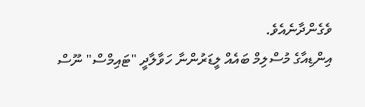ވެގެންދާނެއެވެ.
އިންޑިއާގެ މުސްލިމް ބައެއް ލީޑަރުންނާ ހަވާލާދީ "ޓައިމްސް" ނޫސް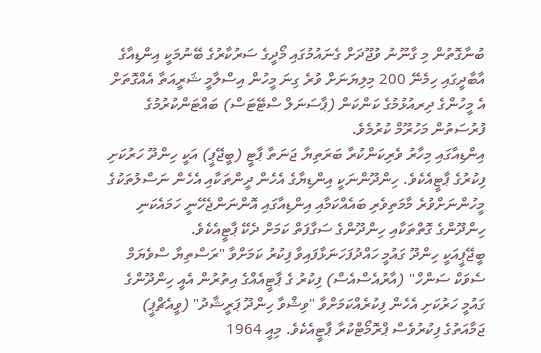ބުނާގޮތުން މި ގާނޫނު ވުޖޫދަށް ގެނައުމުގައި މޯދީގެ ސަރުކާރުގެ ބޭނުމަކީ އިންޑިއާގެ އާބާދީގައި ހިމެނޭ 200 މިލިޔަނަށް ވުރެ ގިނަ މީހުން އިސްލާމީ ޝަރީއަތާ އެއްގޮތަށް އެ މީހުންގެ ދިރއުޅުމުގެ ކަންކަން (ޕާސަނަލް ސްޓޭޓަސް) ބައްޓަންކުރުމުގެ ފުރުސަތުން މަހުރޫމް ކުރުމެވެ.
އިންޑިއާގައި މިހާރު ވެރިކަންކުރާ ބަރަތިޔާ ޖަނަތާ ޕާޓީ (ބީޖޭޕީ) އަކީ ހިންދޫ ހަރުކަށި ފިކުރުގެ ޕާޓީއެކެވެ. ހިންދޫންނަކީ އިންޑިޔާގެ އެހެން ދީންތަކާއި އެހެން ނަސްލުތަކުގެ މީހުންނަށްވުރެ މާމަތިވެރި ބައެއްކަމާއި އިންޑިއާގައި އޮންނަންޖެހޭނީ ހަމައެކަނި ހިންދޫންގެ ގޮތްތަކާއި ހިންދޫންގެ ސަގާފަތް ކަމަށް ދެކޭ ޕާޓީއެކެވެ.
ބީޖޭޕީއަކީ ހިންދޫ ގައުމީ ހައްދުފަހަނަޅާފައިވާ ފިކުރު ކަމަށްވާ "ރަސްތިޔާ ސްވެޔަމް ސެވަކް ސަންހް" (އާރުއެސްއެސް) ފިކުރު ގެ ޕާޓީއެއްގެ އިތުރުން އެއީ ހިންދޫންގެ ގައުމީ ހަރުކަށި އެހެން ފިކުރެއްކަމަށްވާ "ވިޝްވާ ހިންދޫ ޕަރީޝާދު" (ވީއެޗްޕީ) ޖަމާއަތުގެ ފިކުރުވެސް ޕްރޮމޯޓްކުރާ ޕާޓީއެކެވެ. މިއީ 1964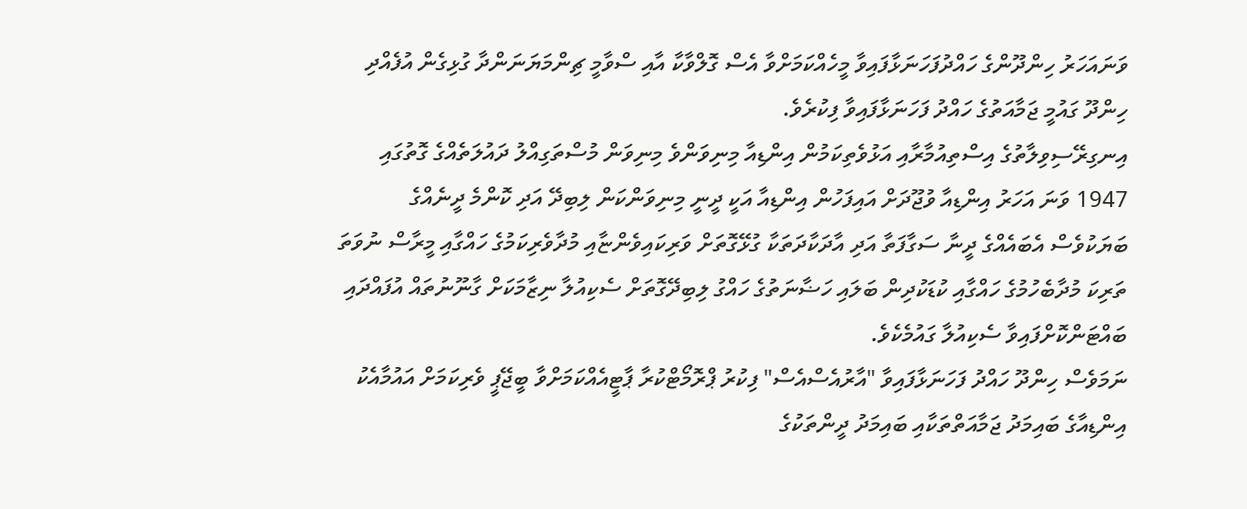ވަނައަހަރު ހިންދޫންގެ ހައްދުފަހަނަޅާފައިވާ މީހެއްކަމަށްވާ އެސް ގޮލްވާކާ އާއި ސްވާމީ ޗިންމަޔަނަންދާ ގުޅިގެން އުފެއްދި ހިންދޫ ގައުމީ ޖަމާއަތުގެ ހައްދު ފަހަނަޅާފައިވާ ފިކުރެވެ.
އިނގިރޭސިވިލާތުގެ އިސްތިއުމާރާއި އަޅުވެތިކަމުން އިންޑިއާ މިނިވަންވެ މިނިވަން މުސްތަގިއްލު ދައުލަތެއްގެ ގޮތުގައި 1947 ވަނަ އަހަރު އިންޑިއާ ވުޖޫދަށް އައިފަހުން އިންޑިއާ އަކީ ދީނީ މިނިވަންކަން ލިބިދޭ އަދި ކޮންމެ ދީނެއްގެ ބަޔަކުވެސް އެބައެއްގެ ދީނާ ސަގާފަތާ އަދި އާދަކާދަތަކާ ގުޅޭގޮތަށް ވަރިކައިވެންޏާއި މުދާވެރިކަމުގެ ހައްގާއި މީރާސް ނުވަތަ ތަރިކަ މުދާބެހުމުގެ ހައްގާއި ކުޑަކުދިން ބަލައި ހަޟާނަތުގެ ހައްގު ލިބިދޭގޮތަށް ސެކިއުލާ ނިޒާމަކަށް ގާނޫނުތައް އުފައްދައި ބައްޓަންކޮށްފައިވާ ސެކިއުލާ ގައުމެކެވެ.
ނަމަވެސް ހިންދޫ ހައްދު ފަހަނަޅާފައިވާ "އާރުއެސްއެސް" ފިކުރު ޕްރޮމޯޓްކުރާ ޕާޓީއެއްކަމަށްވާ ބީޖޭޕީ ވެރިކަމަށް އައުމާއެކު އިންޑިއާގެ ބައިމަދު ޖަމާއަތްތަކާއި ބައިމަދު ދީންތަކުގެ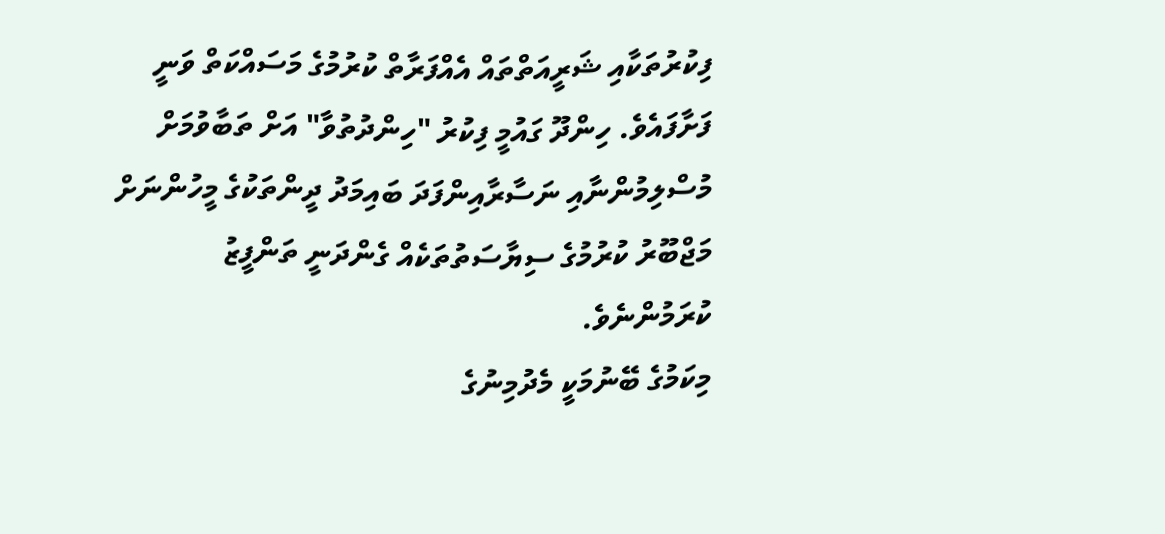ފިކުރުތަކާއި ޝަރީއަތްތައް އެއްފަރާތް ކުރުމުގެ މަސައްކަތް ވަނީ ފަށާފައެވެ. ހިންދޫ ގައުމީ ފިކުރު "ހިންދުތުވާ" އަށް ތަބާވުމަށް މުސްލިމުންނާއި ނަސާރާއިންފަދަ ބައިމަދު ދީންތަކުގެ މީހުންނަށް މަޖްބޫރު ކުރުމުގެ ސިޔާސަތުތަކެއް ގެންދަނީ ތަންފީޒު ކުރަމުންނެވެ.
މިކަމުގެ ބޭނުމަކީ މެދުމިނުގެ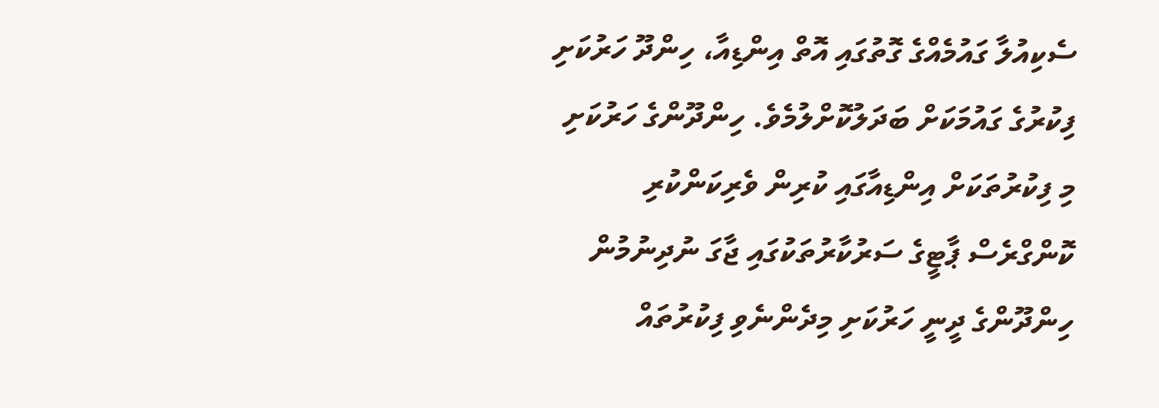ސެކިއުލާ ގައުމެއްގެ ގޮތުގައި އޮތް އިންޑިއާ، ހިންދޫ ހަރުކަށި ފިކުރުގެ ގައުމަކަށް ބަދަލުކޮށްލުމެވެ. ހިންދޫންގެ ހަރުކަށި މި ފިކުރުތަކަށް އިންޑިއާގައި ކުރިން ވެރިކަންކުރި ކޮންގްރެސް ޕާޓީގެ ސަރުކާރުތަކުގައި ޖާގަ ނުދިނުމުން ހިންދޫންގެ ދީނީ ހަރުކަށި މިދެންނެވި ފިކުރުތައް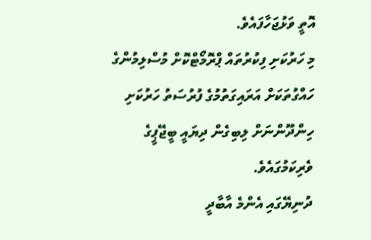އޮތީ ވަޅުޖަހާފައެވެ.
މި ހަރުކަށި ފިކުރުތައް ޕްރޮމޯޓްކޮށް މުސްލިމުންގެ ހައްގުތަކަށް އަރައިގަތުމުގެ ފުރުސަތު ހަރުކަށި ހިންދޫންނަށް ލިބިގެން ދިޔައީ ބީޖޭޕީގެ ވެރިކަމުގައެވެ.
ދުނިޔޭގައި އެންމެ އާބާދީ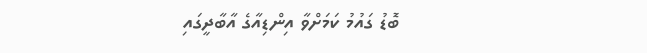ބޮޑު ގައުމު ކަމަށްވާ އިންޑިއާގެ އާބާދީގައި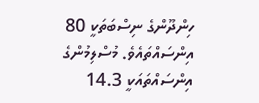ހިންދޫންގެ ނިސްބަތަކީ 80 އިންސައްތައެވެ. މުސްލިމުންގެ އިންސައްތައަކީ 14.3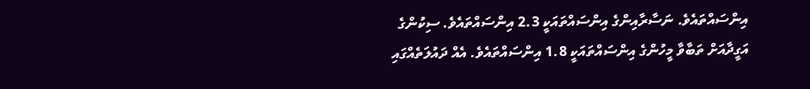އިންސައްތައެވެ. ނަސާރާއިންގެ އިންސައްތައަކީ 2.3 އިންސައްތައެވެ. ސިކުންގެ އަގީދާއަށް ތަބާވާ މީހުންގެ އިންސައްތައަކީ 1.8 އިންސައްތައެވެ. އެއް ދައުލަތެއްގައި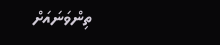ތިންވަނައަށް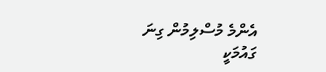އެންމެ މުސްލިމުން ގިނަ ގައުމަކީ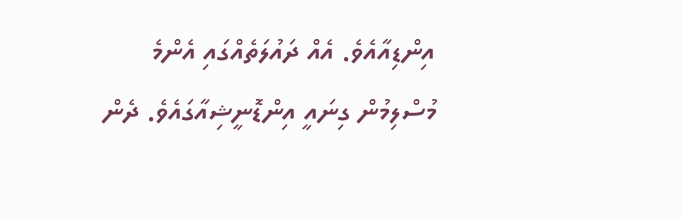އިންޑިއާއެވެ. އެއް ދައުލަތެއްގައި އެންމެ މުސްލިމުން ގިނައީ އިންޑޮނީޝިއާގައެވެ. ދެން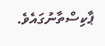ޕާކިސްތާނުގައެވެ.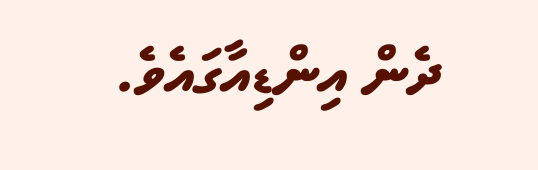ދެން އިންޑިއާގައެވެ.